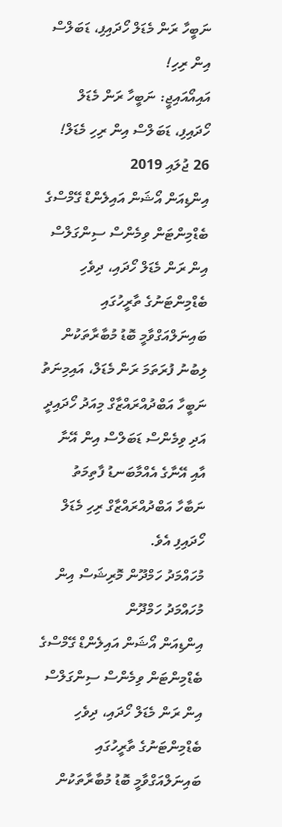ނަބީހާ ރަން މެޑަލް ހޯދައިފި، ޑަބަލްސް އިން ރިހި!
އައިއޯއައިޖީ: ނަބީހާ ރަން މެޑަލް ހޯދައިފި، ޑަބަލްސް އިން ރިހި މެޑަލް!
26 ޖުލައި 2019
އިންޑިއަން އޯޝަން އައިލެންޑް ގޭމްސްގެ ބެޑްމިންޓަން ވިމެންސް ސިންގަލްސް އިން ރަން މެޑަލް ހޯދައި، ދިވެހި ބެޑްމިންޓަނުގެ ތާރީހުގައި ބައިނަލްއަގްވާމީ ބޮޑު މުބާރާތަކުން ލިބުނު ފުރަތަމަ ރަން މެޑަލް، އައިމިނަތު ނަބީހާ އަބްދުއްރައްޒާގް މިއަދު ހޯދައިދީ އަދި ވިމެންސް ޑަބަލްސް އިން އޭނާ އާއި އޭނާގެ އެއްމާބަނޑު ފާތިމަތު ނަބާހާ އަބްދުއްރައްޒާގް ރިހި މެޑަލް ހޯދައިފި އެވެ.
މުހައްމަދު ހަމްދޫން މޮރިޝަސް އިން މުހައްމަދު ހަމްދޫން
އިންޑިއަން އޯޝަން އައިލެންޑް ގޭމްސްގެ ބެޑްމިންޓަން ވިމެންސް ސިންގަލްސް އިން ރަން މެޑަލް ހޯދައި، ދިވެހި ބެޑްމިންޓަނުގެ ތާރީހުގައި ބައިނަލްއަގްވާމީ ބޮޑު މުބާރާތަކުން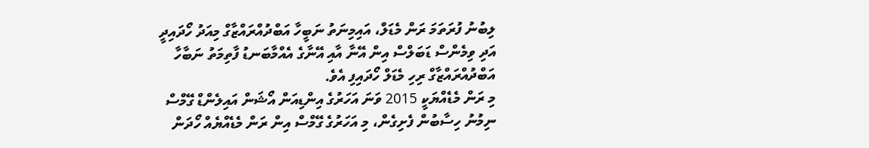ލިބުނު ފުރަތަމަ ރަން މެޑަލް، އައިމިނަތު ނަބީހާ އަބްދުއްރައްޒާގް މިއަދު ހޯދައިދީ އަދި ވިމެންސް ޑަބަލްސް އިން އޭނާ އާއި އޭނާގެ އެއްމާބަނޑު ފާތިމަތު ނަބާހާ އަބްދުއްރައްޒާގް ރިހި މެޑަލް ހޯދައިފި އެވެ.
މި ރަން މެޑެއްޔަކީ 2015 ވަނަ އަހަރުގެ އިންޑިއަން އޯޝަން އައިލެންޑް ގޭމްސް ނިމުނު ހިސާބުން ފެށިގެން، މި އަހަރުގެ ގޭމްސް އިން ރަން މެޑެއްޔެއް ހޯދަން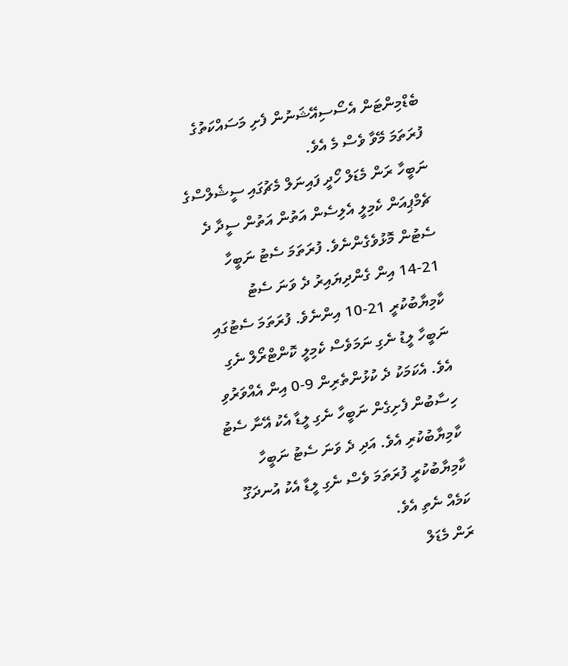ބެޑްމިންޓަން އެސޯސިއޭޝަނުން ފެށި މަސައްކަތުގެ ފުރަތަމަ މޭވާ ވެސް މެ އެވެ.
ނަބީހާ ރަން މެޑަލް ހޯދީ ފައިނަލް މެޗުގައި ސީޝެލްސްގެ ޗެމްޕިއަން ކެމިލީ އެލިސެން އަތުން އަތުން ސީދާ ދެ ސެޓުން މޮޅުވެގެންނެވެ. ފުރަތަމަ ސެޓު ނަބީހާ 21-14 އިން ގެންދިޔައިރު ދެ ވަނަ ސެޓު ކާމިޔާބުކުރީ 21-10 އިންނެވެ. ފުރަތަމަ ސެޓުގައި ނަބީހާ ލީޑު ނެގި ނަމަވެސް ކެމިލީ ކޮންޓްރޯލް ނެގި އެވެ. އެކަމަކު ދެ ކުޅުންތެރިން 9-0 އިން އެއްވަރުވި ހިސާބުން ފެށިގެން ނަބީހާ ނެގި ލީޑާ އެކު އޭނާ ސެޓު ކާމިޔާބުކުރި އެވެ. އަދި ދެ ވަނަ ސެޓު ނަބީހާ ކާމިޔާބުކުރީ ފުރަތަމަ ވެސް ނެގި ލީޑާ އެކު އުނދަގޫ ކަމެއް ނެތި އެވެ.
ރަން މެޑަލް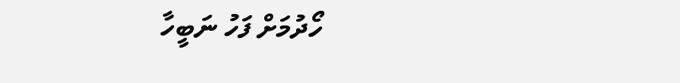ހޯދުމަށް ފަހު ނަބީހާ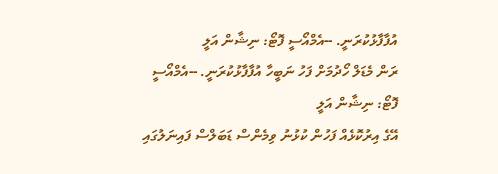އުފާފާޅުކުރަނީ. --އެމްއޯސީ ފޮޓޯ: ނިޝާން އަލީ
ރަން މެޑަލް ހޯދުމަށް ފަހު ނަބީހާ އުފާފާޅުކުރަނީ. --އެމްއޯސީ ފޮޓޯ: ނިޝާން އަލީ
އޭގެ އިރުކޮޅެއް ފަހުން ކުޅުނު ވިމެންސް ޑަބަލްސް ފައިނަލުގައި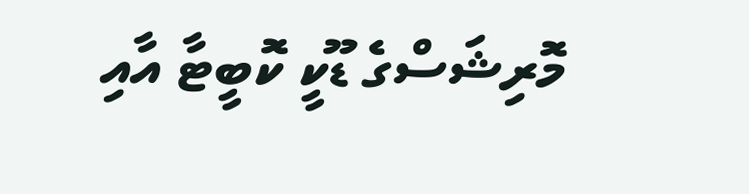މޮރިޝަސްގެ ޑޫކީ ކޮބީޓާ އާއި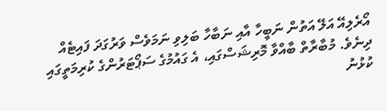އޯރެލިއޭ އަލޭ އަތުން ނަބީހާ އާއި ނަބާހާ ބަލިވި ނަމަވެސް ވަރުގަދަ ފައިޓެއް ދިނެވެ. މުބާރާތް ބާއްވާ މޮރިޝަސްގައި، އެ ގައުމުގެ ސަޕޯޓަރުންގެ ކުރިމަތީގައި ކުޅުނު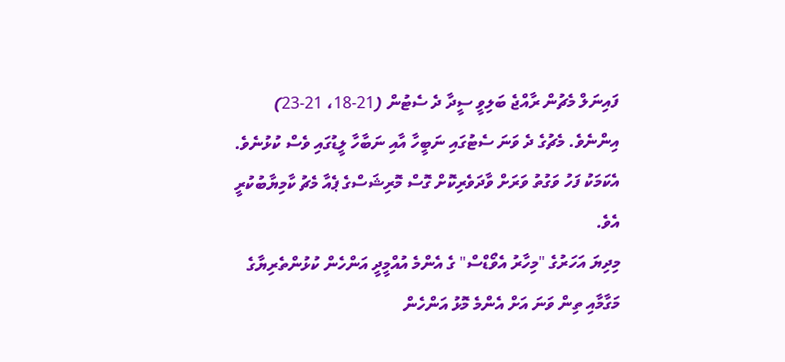ފައިނަލް މެޗުން ރާއްޖެ ބަލިވީ ސީދާ ދެ ސެޓުން (21-18، 21-23) އިންނެވެ. މެޗުގެ ދެ ވަނަ ސެޓުގައި ނަބީހާ އާއި ނަބާހާ ލީޑުގައި ވެސް ކުޅުނެވެ. އެކަމަކު ފަހު ވަގުތު ވަރަށް ވާދަވެރިކޮށް ގޮސް މޮރިޝަސްގެ ޕެއާ މެޗު ކާމިޔާބުކުރީ އެވެ.
މިދިޔަ އަހަރުގެ "މިހާރު އެވޯޑްސް" ގެ އެންމެ އުއްމީދީ އަންހެން ކުޅުންތެރިޔާގެ މަގާމާއި ތިން ވަނަ އަށް އެންމެ މޮޅު އަންހެން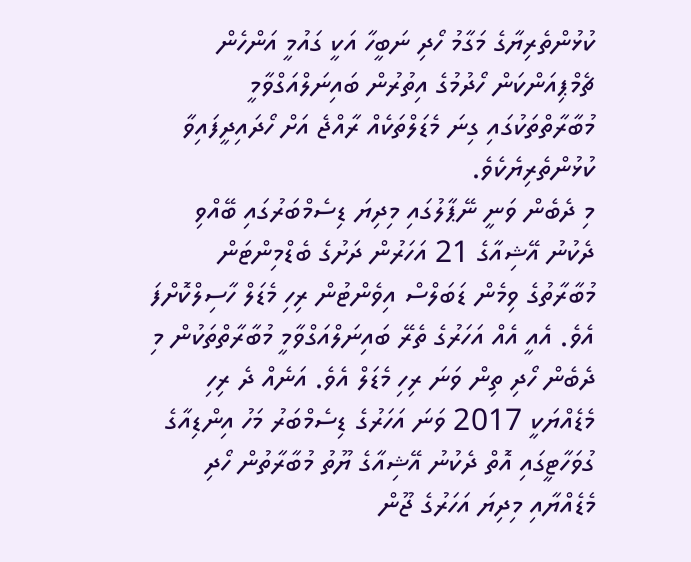ކުޅުންތެރިޔާގެ މަގާމު ހޯދި ނަބީހާ އަކީ ގައުމީ އަންހެން ޗެމްޕިއަންކަން ހޯދުމުގެ އިތުރުން ބައިނަލްއަގްވާމީ މުބާރާތްތަކުގައި ގިނަ މެޑަލްތަކެއް ރާއްޖެ އަށް ހޯދައިދީފައިވާ ކުޅުންތެރިޔެކެވެ.
މި ދެބެން ވަނީ ނޭޕާލުގައި މިދިޔަ ޑިސެމްބަރުގައި ބޭއްވި ދެކުނު އޭޝިއާގެ 21 އަހަރުން ދަށުގެ ބެޑްމިންޓަން މުބާރާތުގެ ވިމެން ޑަބަލްސް އިވެންޓުން ރިހި މެޑަލް ހާސިލްކޮށްފަ އެވެ. އެއީ އެއް އަހަރުގެ ތެރޭ ބައިނަލްއަގްވާމީ މުބާރާތްތަކުން މި ދެބެން ހޯދި ތިން ވަނަ ރިހި މެޑަލް އެވެ. އަނެއް ދެ ރިހި މެޑެއްޔަކީ 2017 ވަނަ އަހަރުގެ ޑިސެމްބަރު މަހު އިންޑިއާގެ ގުވަހާޓީގައި އޮތް ދެކުނު އޭޝިއާގެ ޔޫތު މުބާރާތުން ހޯދި މެޑެއްޔާއި މިދިޔަ އަހަރުގެ ޖޫން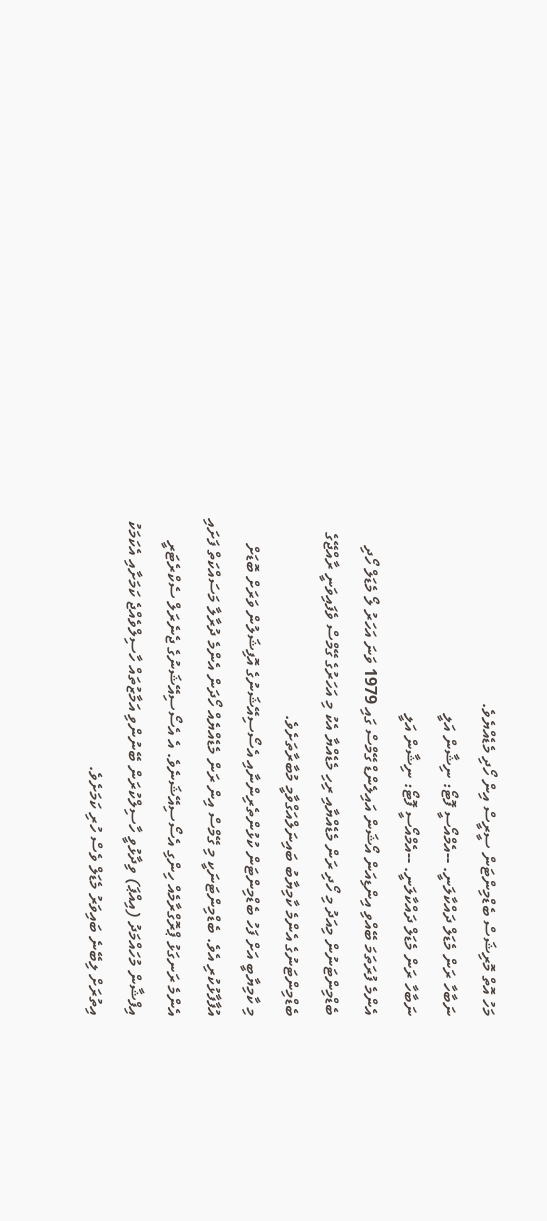މަހު އޮތް މޮރިޝަސް ބެޑްމިންޓަން ސީރީސް އިން ހޯދި މެޑެއްޔެވެ.
ނަބާހާ ރަން މެޑަލް ދައްކާލަނީ. --އެމްއޯސީ ފޮޓޯ: ނިޝާން އަލީ
ނަބާހާ ރަން މެޑަލް ދައްކާލަނީ. --އެމްއޯސީ ފޮޓޯ: ނިޝާން އަލީ
އެންމެ ފުރަތަމަ ބޭއްވި އިންޑިއަން އޯޝަން އައިލެންޑް ގޭމްސް ގައި 1979 ވަނަ އަހަރު ލޯ މެޑަލް ހޯދި ބެޑްމިންޓަނުން މިއަދު މި ހޯދި ރަން މެޑެއްޔާއި ރިހި މެޑެއްޔާ އެކު މި އަހަރުގެ ގޭމްސް ވެފައިވަނީ ރާއްޖޭގެ ބެޑްމިންޓަނުގެ އެންމެ ކާމިޔާބު ބައިނަލްއަގްވާމީ މުބާރާތަށެވެ.
މި ކާމިޔާބީ އަށް ފަހު ބެޑްމިންޓަން ކުޅުންތެރިންނާއި އެސޯސިއޭޝަނުގެ އޮފިޝަލުން ވަރަށް ބޮޑަށް އުފާފާޅުކުރި އެވެ. ބެޑްމިންޓަނަކީ މި ގޭމްސް އިން ރަން މެޑެއްޔެއް ހޯދަން އެންމެ ދުރާލާ މަސައްކަތް ފަށައި އެންމެ ރަނގަޅު ޕްރޮގްރާމެއް ހިންގި އެސޯސިއޭޝަނެވެ. އެ އެސޯސިއޭޝަނުގެ ޖެނެރަލް ސެކްރެޓަރީ އިފްޝާން މުހައްމަދު (އިއްޕަ) ވިދާޅުވީ ހާސިލްކުރަން ބޭނުންވި އަމާޒުތައް ހާސިލްވެއްޖެ ކަމަށާއި އެކަމަކު އިތުރަށް ލިބޭނެ ބައިވަރު މެޑަލް ވެސް ހުރި ކަމަށެވެ.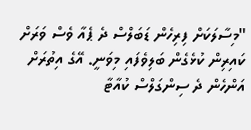"މިސާލަކަށް ފިރިހެން ޑަބަލްސް ދެ ޕެއާ ވެސް ވަރަށް ކައިރިން ކުޅެގެން ބަލިވެފައި މިވަނީ. އޭގެ އިތުރަށް އަންހެން ދެ ސިންގަލްސް ކުއާޓާ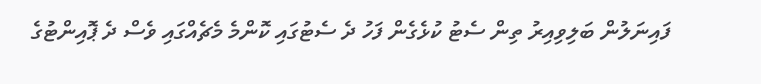ފައިނަލުން ބަލިވިއިރު ތިން ސެޓު ކުޅެގެން ފަހު ދެ ސެޓުގައި ކޮންމެ މެޗެއްގައި ވެސް ދެ ޕޮއިންޓުގެ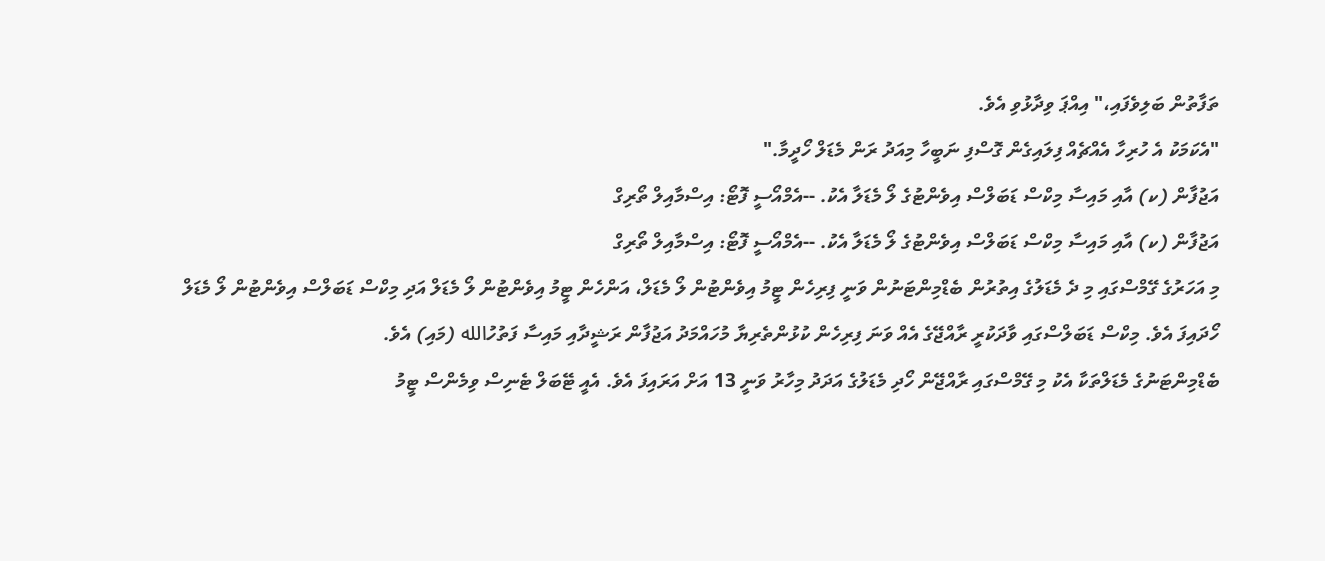ތަފާތުން ބަލިވެފައި،" އިއްޕަ ވިދާޅުވި އެވެ.
"އެކަމަކު އެ ހުރިހާ އެއްޗެއް ފިލައިގެން ގޮސްފި ނަބީހާ މިއަދު ރަން މެޑަލް ހޯދީމާ."
އަޖުފާން (ކ) އާއި މައިސާ މިކްސް ޑަބަލްސް އިވެންޓުގެ ލޯ މެޑަލާ އެކު. --އެމްއޯސީ ފޮޓޯ: އިސްމާއިލް ތޯރިގް
އަޖުފާން (ކ) އާއި މައިސާ މިކްސް ޑަބަލްސް އިވެންޓުގެ ލޯ މެޑަލާ އެކު. --އެމްއޯސީ ފޮޓޯ: އިސްމާއިލް ތޯރިގް
މި އަހަރުގެ ގޭމްސްގައި މި ދެ މެޑަލުގެ އިތުރުން ބެޑްމިންޓަނުން ވަނީ ފިރިހެން ޓީމު އިވެންޓުން ލޯ މެޑަލް، އަންހެން ޓީމު އިވެންޓުން ލޯ މެޑަލް އަދި މިކްސް ޑަބަލްސް އިވެންޓުން ލޯ މެޑަލް ހޯދައިފަ އެވެ. މިކްސް ޑަބަލްސްގައި ވާދަކުރީ ރާއްޖޭގެ އެއް ވަނަ ފިރިހެން ކުޅުންތެރިޔާ މުހައްމަދު އަޖުފާން ރަޝީދާއި މައިސާ ފަތުހުالله (މައި) އެވެ.
ބެޑްމިންޓަނުގެ މެޑަލްތަކާ އެކު މި ގޭމްސްގައި ރާއްޖޭން ހޯދި މެޑަލުގެ އަދަދު މިހާރު ވަނީ 13 އަށް އަރައިފަ އެވެ. އެއީ ޓޭބަލް ޓެނިސް ވިމެންސް ޓީމު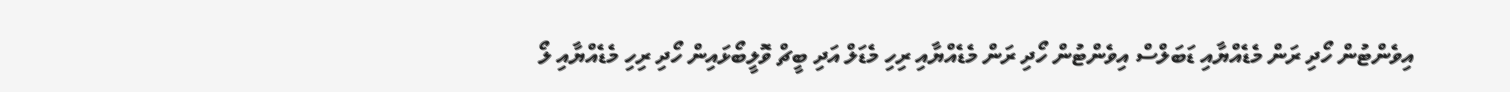އިވެންޓުން ހޯދި ރަން މެޑެއްޔާއި ޑަބަލްސް އިވެންޓުން ހޯދި ރަން މެޑެއްޔާއި ރިހި މެޑަލް އަދި ބީޗް ވޮލީބޯޅައިން ހޯދި ރިހި މެޑެއްޔާއި ލޯ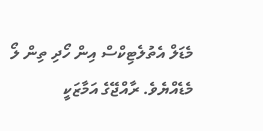މެޑަލް އެތުލެޓިކްސް އިން ހޯދި ތިން ލޯ މެޑެއްޔެވެ. ރާއްޖޭގެ އަމާޒަކީ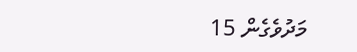މަދުވެގެން 15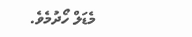މެޑަލް ހޯދުމެވެ.